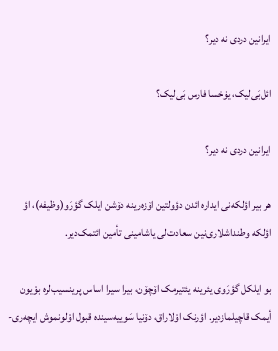ایرانین دردی نه دیر؟

ائل‌بَی‌لیک، یۏخسا فارس ‌بَی‌لیک؟

ایرانین دردی نه دیر؟

هر بیر اؤلکه‌‌نی ایداره ائدن دؤولتین اۆزه‌رینه دۆشن ایلک گؤرَو(وظیفه)، اؤ اؤلکه‌ وطنداشلاری‌نین سعادت‌لی یاشامینی تأمین ائتمک‌دیر.

بو ایلکل گؤرَوی یئرینه یئتیرمک اۆچۆن، بیرا سیرا اساس پرینسیب‌لره بوْیون أیمک قاچیلمازدیر. اؤرنک اوْلاراق، دۆنیا سَوییه‌سینده قبول اوْلونموش ایچه‌ری-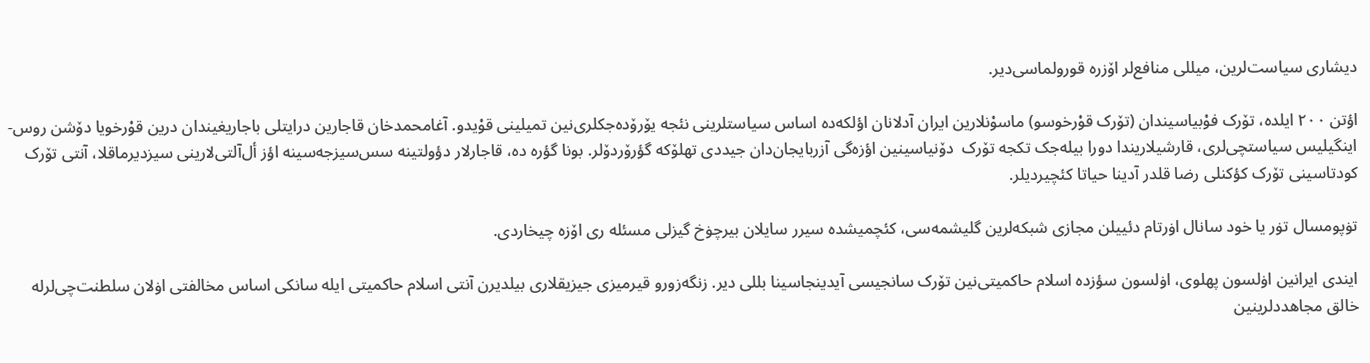دیشاری سیاست‌لرین، میللی منافع‌لر اۆزره قورولماسی‌دیر.

اؤتن ۲۰۰ ایلده، تۆرک فوْبیاسیندان (تۆرک قوْرخوسو) ماسوْنلارین ایران آدلانان اؤلکه‌ده اساس سیاستلرینی نئجه یۆرۆده‌جکلری‌نین تمیلینی قوْیدو. آغا‌محمدخان قاجارین درایتلی باجاریغیندان درین قوْرخویا دۆشن روس-اینگیلیس سیاستچی‌لری، قارشیلاریندا دورا بیله‌جک تکجه تۆرک  دۆنیاسینین اؤزه‌گی آزربایجان‌دان جیددی تهلۆکه گؤرۆردۆلر. بونا گؤره ‌ده، قاجارلار دؤولتینه سس‌سیزجه‌سینه اؤز أل‌آلتی‌لارینی سیزدیرماقلا، آنتی تۆرک کودتاسینی تۆرک کؤکنلی رضا قلدر آدینا حیاتا کئچیردیلر.

تۏپومسال تۏر یا خود سانال اۏرتام دئییلن مجازی شبکه‌لرین گلیشمه‌سی، کئچمیشده سیرر سایلان بیرچۏخ گیزلی مسئله ری اۆزه چیخاردی.

ایندی ایرانین اۏلسون پهلوی، اۏلسون سؤزده اسلام حاکمیتی‌نین تۆرک سانجیسی آیدینجاسینا بللی دیر. زنگه‌زورو قیرمیزی جیزیقلاری بیلدیرن آنتی اسلام حاکمیتی ایله سانکی اساس مخالفتی اۏلان سلطنت‌چی‌لرله خالق مجاهددلرینین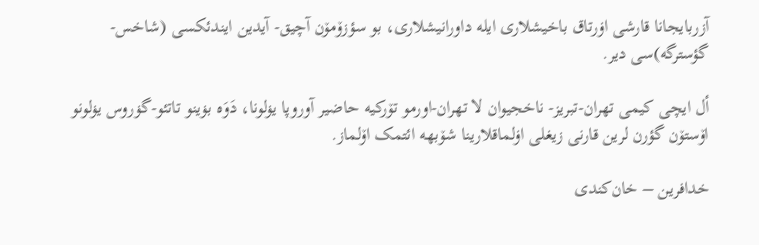آزربایجانا قارشی اۏرتاق باخیشلاری ایله داورانیشلاری، بو سؤزۆمۆن آچیق- آیدین ایندئکسی (شاخس-گؤسترگه)سی دیر.

أل ایچی کیمی تهران-تبریز- ناخجیوان لا تهران-اورمو تۆرکیه حاضیر آوروپا یۏلونا، دَوَه بۏینو تاتئو-گۏروس یۏلونو اۆستۆن گؤرن لرین قارنی زیغلی اۏلماقلارینا شۆبهه ائتمک اۆلماز.

خدافرین – خان‌کندی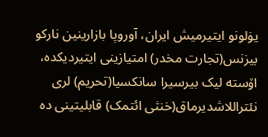یۏلونو ایتیرمیش ایران، آوروپا بازارینین نارکو بیزنس(تجارت مخدر) امتیازینی ایتیردیکده، اۆسته لیک بیرسیرا سانکسیا(تحریم) لری نئتراللاشدیرماق(خنثی ائتمک) قابلیتینی ده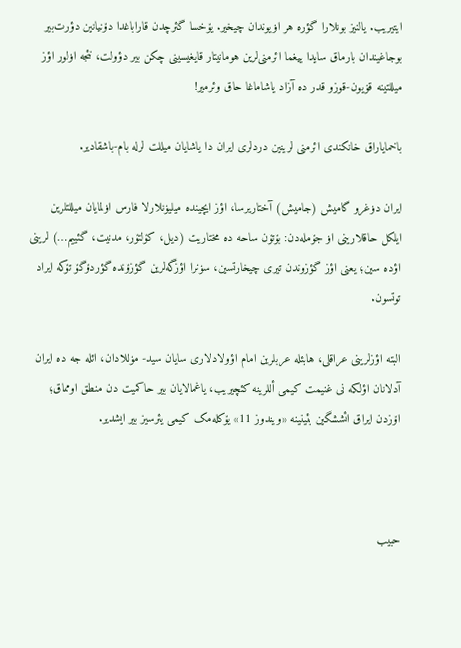ایتیریب. یالنیز بونلارا گؤره هر اۏیوندان چیخیر. یۆخسا گئرچدن قاراباغدا دۆنیانین دؤرت‌بیر بوجاغیندان بارماق سایدا ییغما ائرمنی‌لرین هومانیتار قایغیسینی چکن بیر دؤولت، نئجه اۏلور اؤز میللتینه قۏیون-قوزو قدر ده آزاد یاشاماغا حاق وئرمیر!

باخمایاراق خانکندی ائرمنی لرینین دردلری ایران دا یاشایان میللت لرله بام-باشقادیر.

ایران دۏغرو گامیش (جامیش) آختاریرسا، اؤز ایچینده میلیۏنلارلا فارس اۏلمایان میللتلرین ایلکل حاقلارینی اۏ جۆمله‌دن: بۆتۆن ساحه ده مختاریت (دیل، کۆلتۆر، مدنیت، گئییم…) لرینی اؤده سین؛ یعنی اؤز گؤزوندن تیری چیخارتسین، سۏنرا اؤزگه‌لرین گؤزۆنده گؤردۆگۆ تۆکه ایراد توتسون.

البته اؤزلرینی عراقلی، هابئله عربلرین امام اؤولادلاری سایان سید- مۏللادان، ائله جه ده ایران آدلانان اؤلکه نی غنیمت کیمی أللرینه کئچیریب، یاغمالایان بیر حاکمیت‌ دن منطق اومماق؛ اۆزدن ایراق ائششگین بئینینه «ویندوز 11» یۆکله‌مک کیمی یئرسیز بیر ایشدیر.



حبیب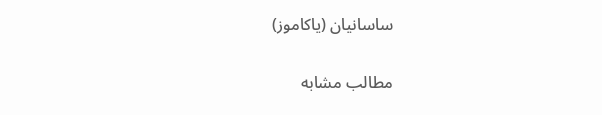ساسانیان (یاکاموز)

مطالب مشابه